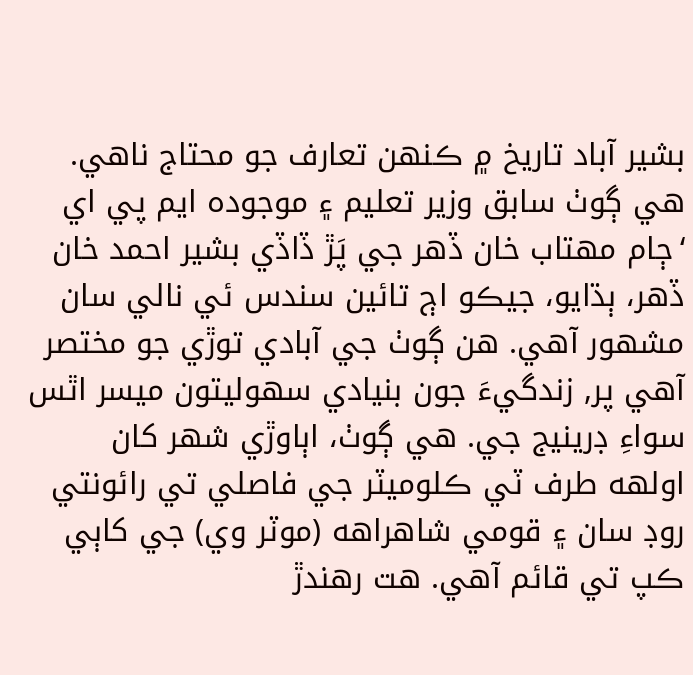بشير آباد تاريخ ۾ ڪنهن تعارف جو محتاج ناهي. هي ڳوٺ سابق وزير تعليم ۽ موجوده ايم پي اي ‘ڄام مهتاب خان ڏهر جي پَڙ ڏاڏي بشير احمد خان ڏهر، ٻڌايو، جيڪو اڄ تائين سندس ئي نالي سان مشهور آهي. هن ڳوٺ جي آبادي توڙي جو مختصر آهي پر, زندگيءَ جون بنيادي سهوليتون ميسر اٿس سواءِ ڊرينيج جي. هي ڳوٺ، اٻاوڙي شهر کان اولهه طرف ٽي ڪلوميٽر جي فاصلي تي رائونتي روڊ سان ۽ قومي شاهراهه (موٽر وي) جي کاٻي ڪپ تي قائم آهي. هت رهندڙ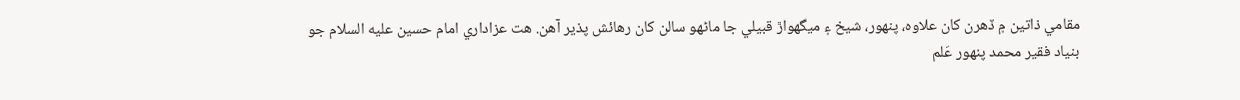مقامي ذاتين ۾ ڏهرن کان علاوه، پنهور، شيخ ۽ ميگھواڙ قبيلي جا ماڻهو سالن کان رهائش پذير آهن. هت عزاداري امام حسين عليه السلام جو بنياد فقير محمد پنهور عَلم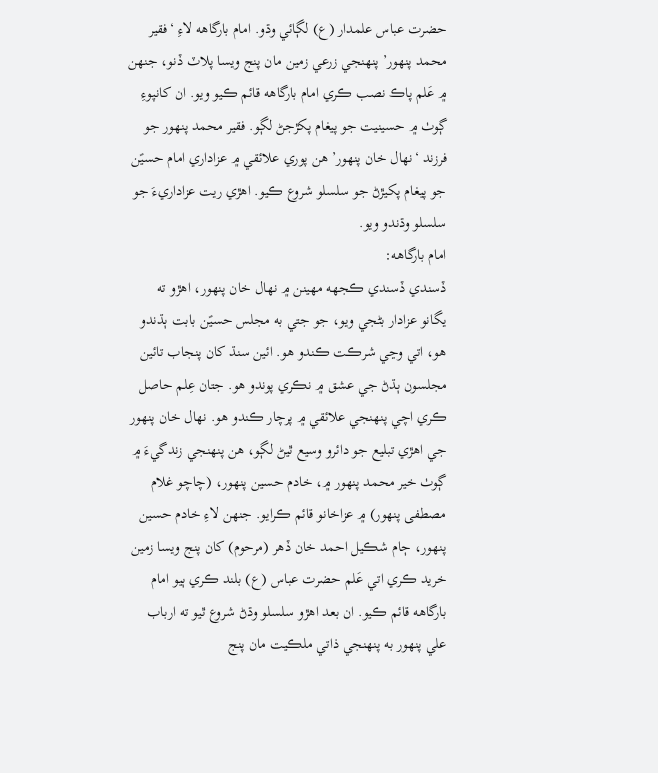حضرت عباس علمدار (ع) لڳائي وڌو. امام بارگاهه لاءِ ‘فقير محمد پنهور’ پنهنجي زرعي زمين مان پنج ويسا پلاٽ ڏنو، جنهن ۾ عَلم پاڪ نصب ڪري امام بارگاهه قائم ڪيو ويو. ان کانپوءِ ڳوٺ ۾ حسينيت جو پيغام پکڙجڻ لڳو. فقير محمد پنهور جو فرزند ‘نهال خان پنهور’ هن پوري علائقي ۾ عزاداري امام حسيؑن جو پيغام پکيڙڻ جو سلسلو شروع ڪيو. اهڙي ريت عزاداريءَ جو سلسلو وڌندو ويو.
امام بارگاهه:
ڏسندي ڏسندي ڪجهه مهينن ۾ نهال خان پنهور، اهڙو ته يگانو عزادار بڻجي ويو، جو جتي به مجلس حسيؑن بابت ٻڌندو ھو، اتي وڃي شرڪت ڪندو ھو. ائين سنڌ کان پنجاب تائين مجلسون ٻڌڻ جي عشق ۾ نڪري پوندو هو. جتان عِلم حاصل ڪري اچي پنهنجي علائقي ۾ پرچار ڪندو هو. نهال خان پنهور جي اهڙي تبليع جو دائرو وسيع ٿيڻ لڳو، هن پنهنجي زندگيءَ ۾ ڳوٺ خير محمد پنهور ۾، خادم حسين پنهور، (چاچو غلام مصطفى پنهور) ۾ عزاخانو قائم ڪرايو. جنهن لاءِ خادم حسين پنهور، ڄام شڪيل احمد خان ڏهر (مرحوم) کان پنج ويسا زمين خريد ڪري اتي عَلم حضرت عباس (ع) بلند ڪري ٻيو امام بارگاهه قائم ڪيو. ان بعد اهڙو سلسلو وڌڻ شروع ٿيو ته ارباب علي پنهور به پنهنجي ذاتي ملڪيت مان پنج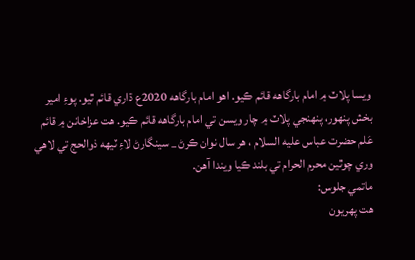ويسا پلاٽ ۾ امام بارگاهه قائم ڪيو. اهو امام بارگاهه 2020ع ڌاري قائم ٿيو. پوءِ امير بخش پنهور، پنهنجي پلاٽ ۾ چار ويسن تي امام بارگاهه قائم ڪيو. هت عزاخانن ۾ قائم عَلم حضرت عباس عليه السلام ، هر سال نوان ڪرڻ _ سينگارڻ لاءِ ٽيهه ذوالحج تي لاهي وري چوٿين محرم الحرام تي بلند ڪيا ويندا آهن.
ماتمي جلوس:
هت پهريون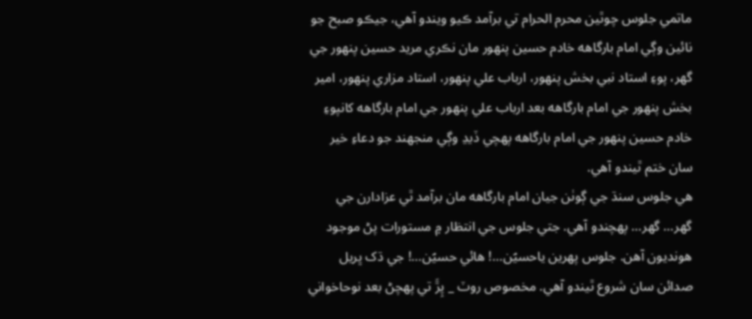ماتمي جلوس چوٿين محرم الحرام تي برآمد ڪيو ويندو آهي، جيڪو صبح جو نائين وڳي امام بارگاهه خادم حسين پنهور مان نڪري مريد حسين پنهور جي گھر، پوءِ استاد نبي بخش پنهور، ارباب علي پنهور، استاد مزاري پنهور، امير بخش پنهور جي امام بارگاهه بعد ارباب علي پنهور جي امام بارگاهه کانپوءِ خادم حسين پنهور جي امام بارگاهه پهچي ڏيڍ وڳي منجھند جو دعاءِ خير سان ختم ٿيندو آهي.
هي جلوس سنڌ جي ڳوٺن جيان امام بارگاهه مان برآمد ٿي عزادارن جي گھر… گھر… پهچندو آهي. جتي جلوس جي انتظار ۾ مستورات پڻ موجود هونديون آهن. جلوس پهرين ياحسيؑن…! هائي حسيؑن…! جي ڌک ڀريل صدائن سان شروع ٿيندو آهي. مخصوص روٽ _ پِڙَ تي پهچڻ بعد نوحاخواني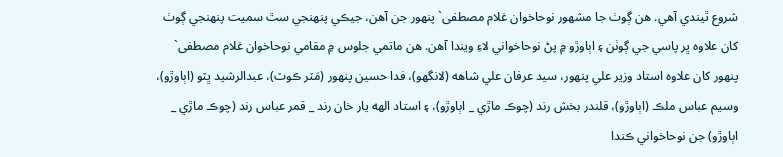شروع ٿيندي آهي. هن ڳوٺ جا مشهور نوحاخوان غلام مصطفى` پنهور جن آهن، جيڪي پنهنجي سٿ سميت پنهنجي ڳوٺ کان علاوه ڀر پاسي جي ڳوٺن ۽ اٻاوڙو ۾ پڻ نوحاخواني لاءِ ويندا آهن. هن ماتمي جلوس ۾ مقامي نوحاخوان غلام مصطفى` پنهور کان علاوه استاد وزير علي پنهور، سيد عرفان علي شاهه (لانگھو)، فدا حسين پنهور (مَٽر ڪوٽ)، عبدالرشيد ڀٽو (اٻاوڙو)، وسيم عباس ملڪ (اٻاوڙو)، قلندر بخش رند (چوڪ ماڙي _ اٻاوڙو)، ۽ استاد الهه يار خان رند _ قمر عباس رند (چوڪ ماڙي _ اٻاوڙو) جن نوحاخواني ڪندا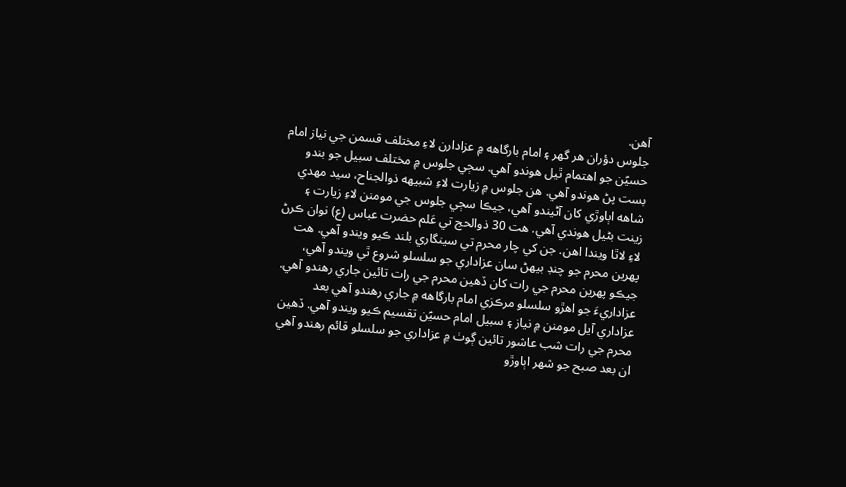آهن.
جلوس دؤران هر گھر ۽ امام بارگاهه ۾ عزادارن لاءِ مختلف قسمن جي نياز امام حسيؑن جو اهتمام ٿيل هوندو آهي. سڄي جلوس ۾ مختلف سبيل جو بندو بست پڻ هوندو آهي. هن جلوس ۾ زيارت لاءِ شبيهه ذوالجناح، سيد مهدي شاهه اٻاوڙي کان آڻيندو آهي، جيڪا سڄي جلوس جي مومنن لاءِ زيارت ۽ زينت بڻيل هوندي آهي. هت 30 ذوالحج تي عَلم حضرت عباس (ع) نوان ڪرڻ لاءِ لاٿا ويندا اهن. جن کي چار محرم تي سينگاري بلند ڪيو ويندو آهي. هت پهرين محرم جو چنڊ بيهڻ سان عزاداري جو سلسلو شروع ٿي ويندو آهي، جيڪو پهرين محرم جي رات کان ڏهين محرم جي رات تائين جاري رهندو آهي. عزاداريءَ جو اهڙو سلسلو مرڪزي امام بارگاهه ۾ جاري رهندو آهي بعد عزاداري آيل مومنن ۾ نياز ۽ سبيل امام حسيؑن تقسيم ڪيو ويندو آهي. ڏهين محرم جي رات شب عاشور تائين ڳوٺ ۾ عزاداري جو سلسلو قائم رهندو آهي ان بعد صبح جو شهر اٻاوڙو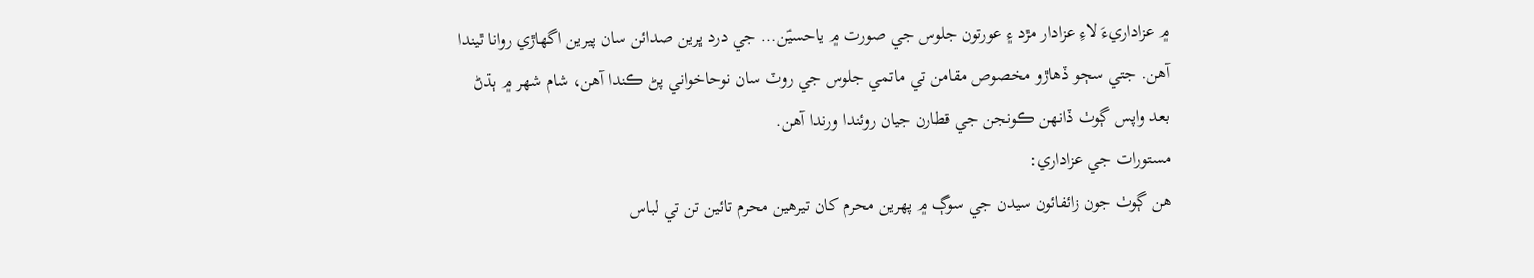۾ عزاداريءَ لاءِ عزادار مڙد ۽ عورتون جلوس جي صورت ۾ ياحسيؑن… جي درد ڀرين صدائن سان پيرين اگھاڙي روانا ٿيندا آهن. جتي سڄو ڏهاڙو مخصوص مقامن تي ماتمي جلوس جي روٽ سان نوحاخواني پڻ ڪندا آهن، شام شهر ۾ ٻڌڻ بعد واپس ڳوٺ ڏانهن ڪونجن جي قطارن جيان روئندا ورندا آهن.
مستورات جي عزاداري:
هن ڳوٺ جون زائفائون سيدن جي سوڳ ۾ پهرين محرم کان تيرهين محرم تائين تن تي لباس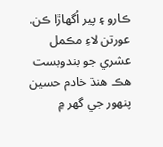ڪارو ۽ پير اُگھاڙا ڪن. عورتن لاءِ مڪمل عشري جو بندوبست هڪ هنڌ خادم حسين پنهور جي گھر ۾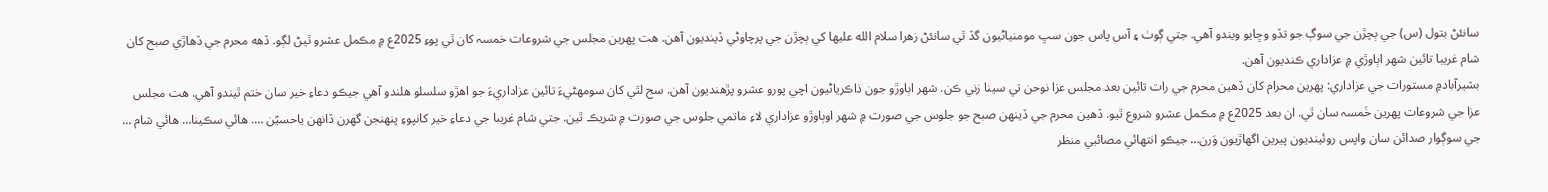سانئڻ بتول (س) جي ٻچڙن جي سوڳ جو تڏو وڇايو ويندو آهي. جتي ڳوٺ ۽ آس پاس جون سڀ مومنياڻيون گڏ ٿي سانئڻ زهرا سلام الله عليها کي ٻچڙن جي پرچاوڻي ڏينديون آهن. هت پهرين مجلس جي شروعات خمسہ کان ٿي پوءِ 2025ع ۾ مڪمل عشرو ٿيڻ لڳو. ڏهه محرم جي ڏهاڙي صبح کان شام غريبا تائين شهر اٻاوڙي ۾ عزاداري ڪنديون آهن.
بشيرآباد۾ مستورات جي عزاداري: پهرين محرام کان ڏهين محرم جي رات تائين بعد مجلس عزا نوحن تي سينا زني ڪن. شهر اٻاوڙو جون ذاڪرياڻيون اچي پورو عشرو پڙهنديون آهن. سج لٿي کان سومهڻيءَ تائين عزاداريءَ جو اهڙو سلسلو هلندو آهي جيڪو دعاءِ خير سان ختم ٿيندو آهي. هت مجلس عزا جي شروعات پهرين خَمسہ سان ٿي. ان بعد 2025ع ۾ مڪمل عشرو شروع ٿيو. ڏهين محرم جي ڏينهن صبح جو جلوس جي صورت ۾ شهر اوٻاوڙو عزاداري لاءِ ماتمي جلوس جي صورت ۾ شريڪ ٿين. جتي شام غريبا جي دعاءِ خير کانپوءِ پنهنجن گھرن ڏانهن ياحسيؑن …. هائي سڪينا… هائي شام … جي سوڳوار صدائن سان واپس روئينديون پيرين اگھاڙيون وَرن… جيڪو انتهائي مصائبي منظر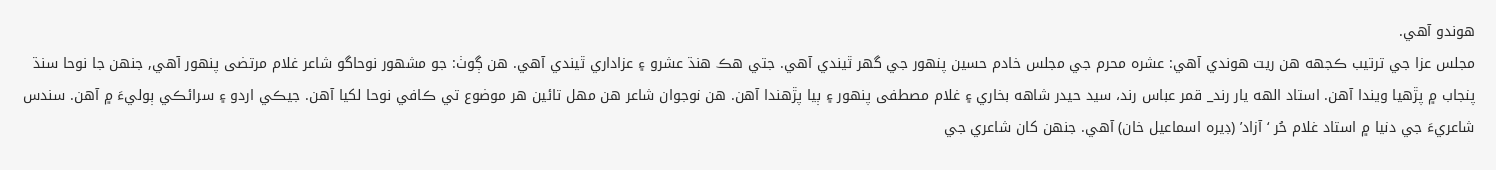هوندو آهي.
مجلس عزا جي ترتيب ڪجهه هن ريت هوندي آهي: عشره محرم جي مجلس خادم حسين پنهور جي گھر ٿيندي آهي. جتي هڪ هنڌ عشرو ۽ عزاداري ٿيندي آهي. هن ڳوٺ: جو مشهور نوحاگو شاعر غلام مرتضى پنهور آهي, جنهن جا نوحا سنڌ پنجاب ۾ پڙهيا ويندا آهن. استاد الهه يار رند_ قمر عباس رند، سيد حيدر شاهه بخاري ۽ غلام مصطفى پنهور ۽ ٻيا پڙهندا آهن. هن نوجوان شاعر هن مهل تائين هر موضوع تي ڪافي نوحا لکيا آهن. جيڪي اردو ۽ سرائڪي ٻوليءَ ۾ آهن. سندس شاعريءَ جي دنيا ۾ استاد غلام حُر ‘آزاد’ (ڊيره اسماعيل خان) آهي. جنهن کان شاعري جي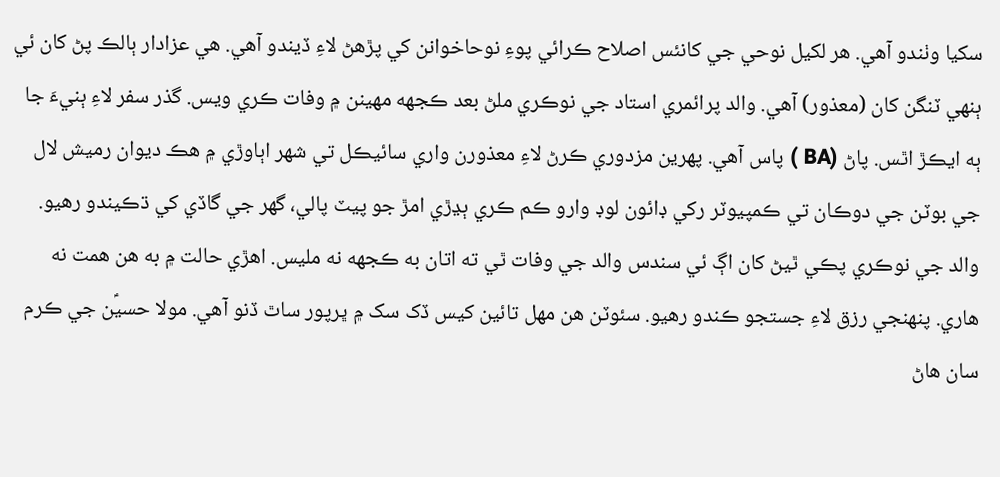سکيا وٺندو آهي. هر لکيل نوحي جي کانئس اصلاح ڪرائي پوءِ نوحاخوانن کي پڙهڻ لاءِ ڏيندو آهي. هي عزادار ٻالڪ پڻ کان ئي ٻنهي ٽنگن کان (معذور) آهي. والد پرائمري استاد جي نوڪري ملڻ بعد ڪجهه مهينن ۾ وفات ڪري ويس. گذر سفر لاءِ ٻنيءَ جا ٻه ايڪڙ اٿس. پاڻ (BA ) پاس آهي. پهرين مزدوري ڪرڻ لاءِ معذورن واري سائيڪل تي شهر اٻاوڙي ۾ هڪ ديوان رميش لال جي بوٽن جي دوڪان تي ڪمپيوٽر رکي ڊائون لوڊ وارو ڪم ڪري ٻڍڙي امڙ جو پيٽ پالي، گھر جي گاڏي کي ڌڪيندو رهيو. والد جي نوڪري پڪي ٿيڻ کان اڳ ئي سندس والد جي وفات ٿي ته اتان به ڪجهه نه مليس. اهڙي حالت ۾ به هن همت نه هاري. پنهنجي رزق لاءِ جستجو ڪندو رهيو. سئوٽن هن مهل تائين کيس ڏک سک ۾ ڀرپور ساٿ ڏنو آهي. مولا حسيؑن جي ڪرم سان هاڻ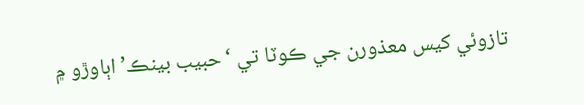تازوئي کيس معذورن جي ڪوٽا تي ‘حبيب بينڪ’ اٻاوڙو ۾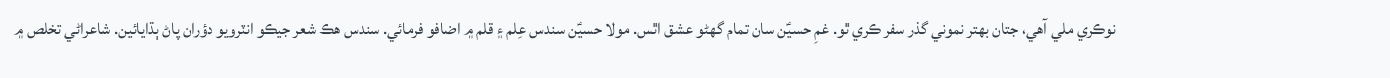نوڪري ملي آهي، جتان بهتر نموني گذر سفر ڪري ٿو. غمِ حسيؑن سان تمام گھڻو عشق اٿس. مولا حسيؑن سندس عِلم ۽ قلم ۾ اضافو فرمائي. سندس هڪ شعر جيڪو انٽرويو دؤران پاڻ ٻڌايائين. شاعراڻي تخلص ۾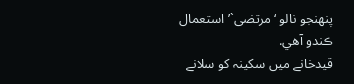پنهنجو نالو ‘مرتضى`’ استعمال ڪندو آهي.
قیدخانے میں سکینہ کو سلانے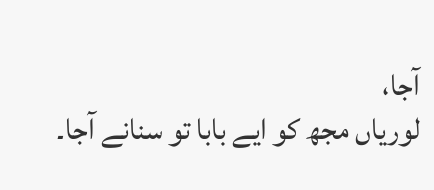آجا،
لوریاں مجھ کو ایے بابا تو سنانے آجا۔